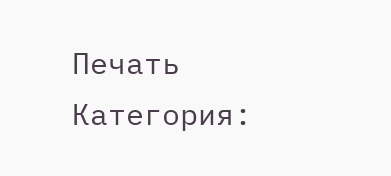Печать
Категория: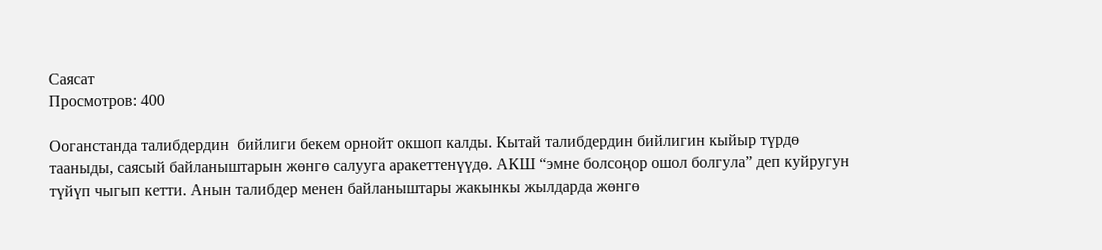Саясат
Просмотров: 400

Ооганстанда талибдердин  бийлиги бекем орнойт окшоп калды. Кытай талибдердин бийлигин кыйыр түрдө тааныды, саясый байланыштарын жөнгө салууга аракеттенүүдө. АКШ “эмне болсоңор ошол болгула” деп куйругун түйүп чыгып кетти. Анын талибдер менен байланыштары жакынкы жылдарда жөнгө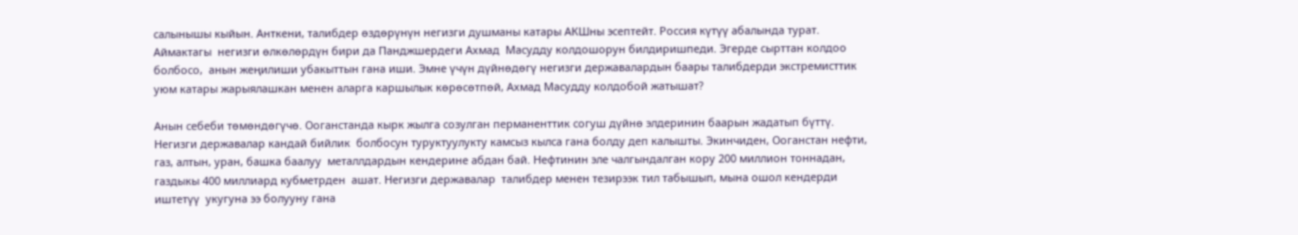салынышы кыйын. Анткени, талибдер өздөрүнүн негизги душманы катары АКШны эсептейт. Россия күтүү абалында турат. Аймактагы  негизги өлкөлөрдүн бири да Панджшердеги Ахмад  Масудду колдошорун билдиришпеди. Эгерде сырттан колдоо болбосо,  анын жеңилиши убакыттын гана иши. Эмне үчүн дүйнөдөгү негизги державалардын баары талибдерди экстремисттик уюм катары жарыялашкан менен аларга каршылык көрөсөтпөй, Ахмад Масудду колдобой жатышат?

Анын себеби төмөндөгүчө. Ооганстанда кырк жылга созулган перманенттик согуш дүйнө элдеринин баарын жадатып бүттү. Негизги державалар кандай бийлик  болбосун туруктуулукту камсыз кылса гана болду деп калышты. Экинчиден, Ооганстан нефти, газ, алтын, уран, башка баалуу  металлдардын кендерине абдан бай. Нефтинин эле чалгындалган кору 200 миллион тоннадан, газдыкы 400 миллиард кубметрден  ашат. Негизги державалар  талибдер менен тезирээк тил табышып, мына ошол кендерди иштетүү  укугуна ээ болууну гана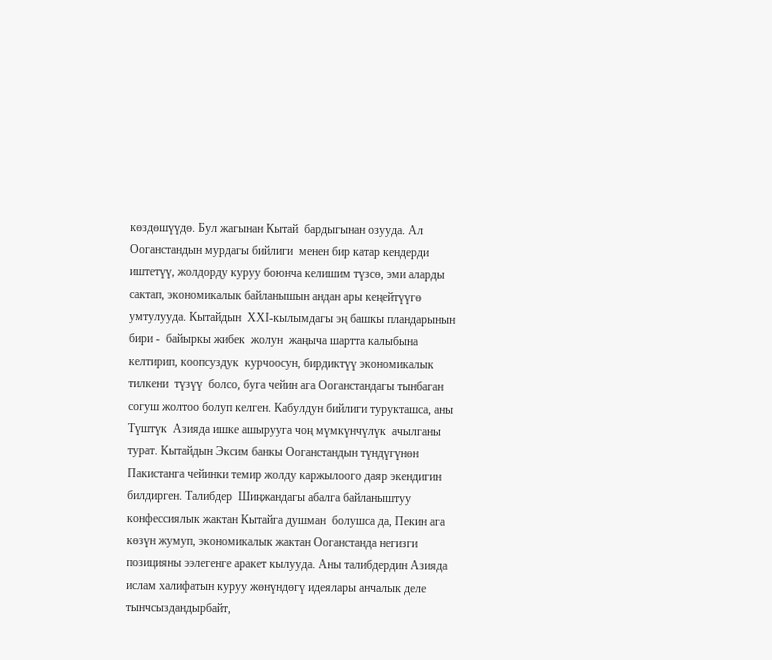көздөшүүдө. Бул жагынан Кытай  бардыгынан озууда. Ал  Ооганстандын мурдагы бийлиги  менен бир катар кендерди иштетүү, жолдорду куруу боюнча келишим түзсө, эми аларды сактап, экономикалык байланышын андан ары кеңейтүүгө умтулууда. Кытайдын  ХХI-кылымдагы эң башкы пландарынын бири -  байыркы жибек  жолун  жаңыча шартта калыбына келтирип, коопсуздук  курчоосун, бирдиктүү экономикалык тилкени  түзүү  болсо, буга чейин ага Ооганстандагы тынбаган согуш жолтоо болуп келген. Кабулдун бийлиги турукташса, аны Түштүк  Азияда ишке ашырууга чоң мүмкүнчүлүк  ачылганы турат. Кытайдын Эксим банкы Ооганстандын түндүгүнөн Пакистанга чейинки темир жолду каржылоого даяр экендигин билдирген. Талибдер  Шиңжандагы абалга байланыштуу конфессиялык жактан Кытайга душман  болушса да, Пекин ага көзүн жумуп, экономикалык жактан Ооганстанда негизги позицияны ээлегенге аракет кылууда. Аны талибдердин Азияда ислам халифатын куруу жөнүндөгү идеялары анчалык деле тынчсыздандырбайт,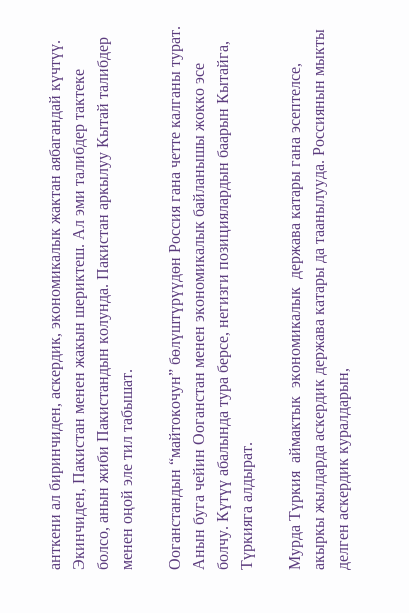анткени ал биринчиден, аскердик, экономикалык жактан аябагандай күчтүү. Экинчиден, Пакистан менен жакын шериктеш. Ал эми талибдер тактеке болсо, анын жиби Пакистандын колунда. Пакистан аркылуу Кытай талибдер менен оңой эле тил табышат.

Ооганстандын “майтокочун” бөлүштүрүүдөн Россия гана четте калганы турат. Анын буга чейин Ооганстан менен экономикалык байланышы жокко эсе болчу. Күтүү абалында тура берсе, негизги позициялардын баарын Кытайга, Түркияга алдырат.

Мурда Түркия  аймактык  экономикалык  держава катары гана эсептелсе, акыркы жылдарда аскердик держава катары да таанылууда. Россиянын мыкты делген аскердик куралдарын,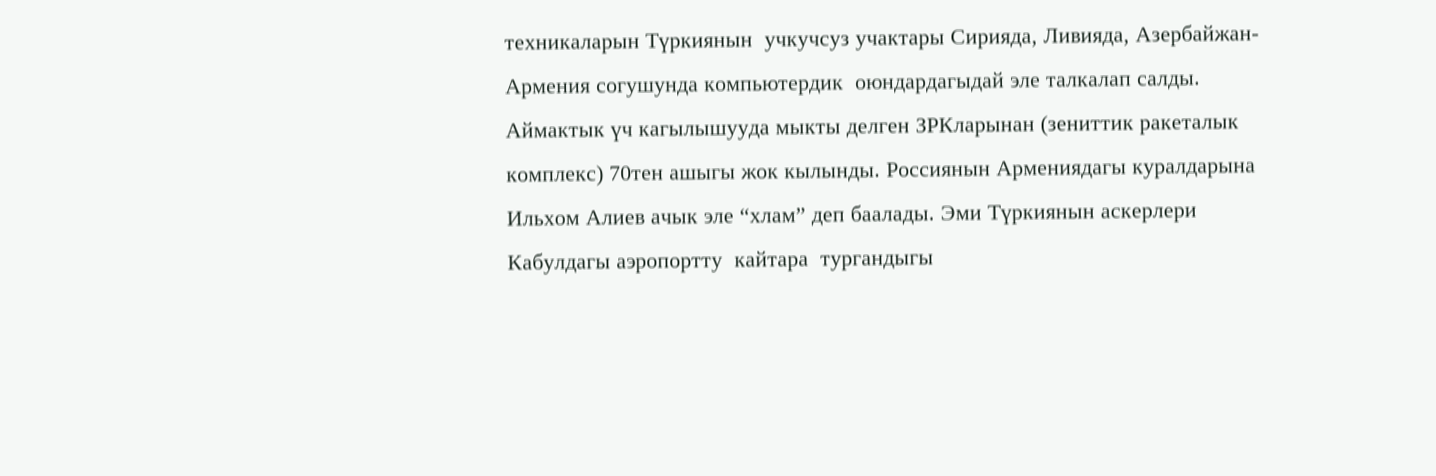техникаларын Түркиянын  учкучсуз учактары Сирияда, Ливияда, Азербайжан-Армения согушунда компьютердик  оюндардагыдай эле талкалап салды. Аймактык үч кагылышууда мыкты делген ЗРКларынан (зениттик ракеталык комплекс) 70тен ашыгы жок кылынды. Россиянын Армениядагы куралдарына Ильхом Алиев ачык эле “хлам” деп баалады. Эми Түркиянын аскерлери  Кабулдагы аэропортту  кайтара  тургандыгы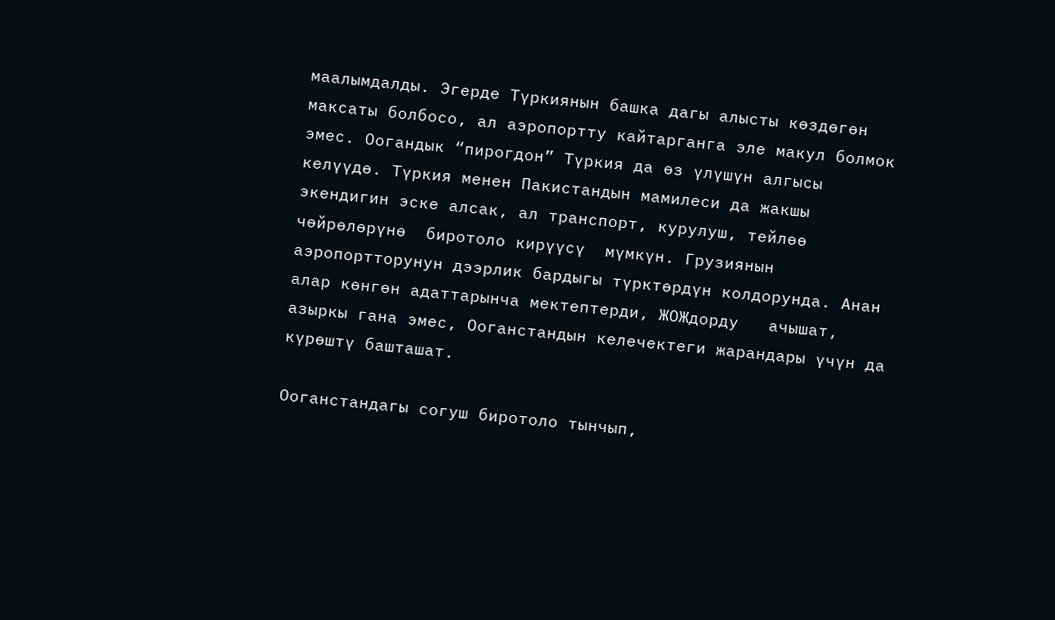маалымдалды. Эгерде Түркиянын башка дагы алысты көздөгөн максаты болбосо, ал аэропортту кайтарганга эле макул болмок эмес. Оогандык “пирогдон” Түркия да өз үлүшүн алгысы келүүдө. Түркия менен Пакистандын мамилеси да жакшы экендигин эске алсак, ал транспорт, курулуш, тейлөө чөйрөлөрүнө  биротоло кирүүсү  мүмкүн. Грузиянын аэропортторунун дээрлик бардыгы түрктөрдүн колдорунда. Анан алар көнгөн адаттарынча мектептерди, ЖОЖдорду   ачышат, азыркы гана эмес, Ооганстандын келечектеги жарандары үчүн да күрөштү башташат.

Ооганстандагы согуш биротоло тынчып,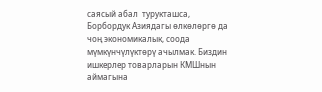саясый абал  турукташса, Борбордук Азиядагы өлкөлөргө да чоң экономикалык, соода мүмкүнчүлүктөрү ачылмак. Биздин ишкерлер товарларын КМШнын аймагына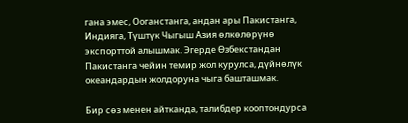гана эмес, Ооганстанга, андан ары Пакистанга, Индияга, Түштүк Чыгыш Азия өлкөлөрүнө экспорттой алышмак. Эгерде Өзбекстандан Пакистанга чейин темир жол курулса, дүйнөлүк океандардын жолдоруна чыга башташмак.

Бир сөз менен айтканда, талибдер кооптондурса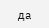да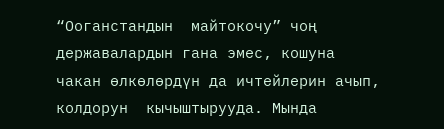“Ооганстандын  майтокочу” чоң  державалардын гана эмес, кошуна чакан өлкөлөрдүн да ичтейлерин ачып, колдорун  кычыштырууда. Мында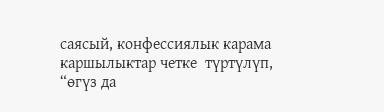саясый, конфессиялык карама каршылыктар четке  түртүлүп, “өгүз да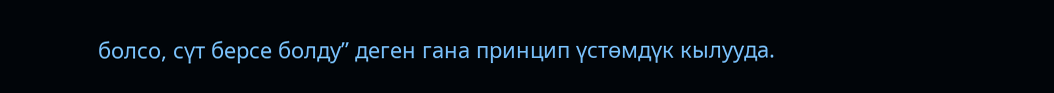болсо, сүт берсе болду” деген гана принцип үстөмдүк кылууда.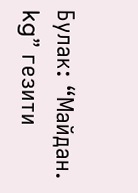Булак: “Майдан. kg” гезити